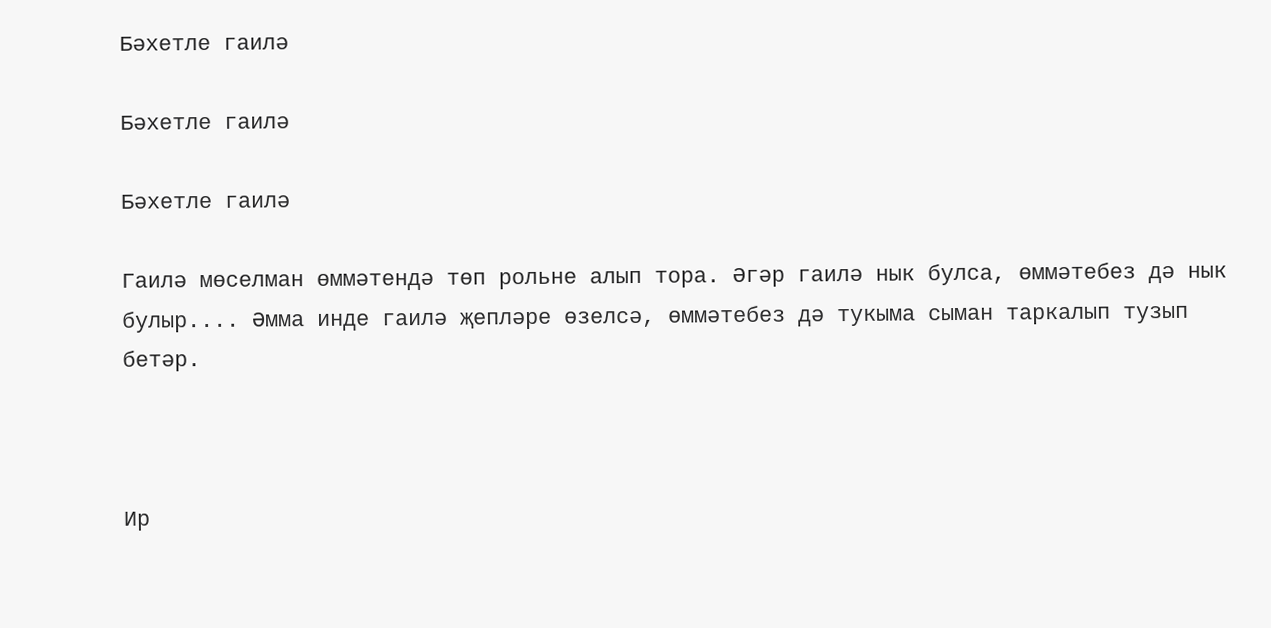Бәхетле гаилә

Бәхетле гаилә

Бәхетле гаилә

Гаилә мөселман өммәтендә төп рольне алып тора. Әгәр гаилә нык булса, өммәтебез дә нык булыр.... Әмма инде гаилә җепләре өзелсә, өммәтебез дә тукыма сыман таркалып тузып бетәр.



Ир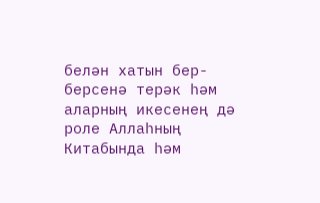белән хатын бер-берсенә терәк һәм аларның икесенең дә роле Аллаһның Китабында һәм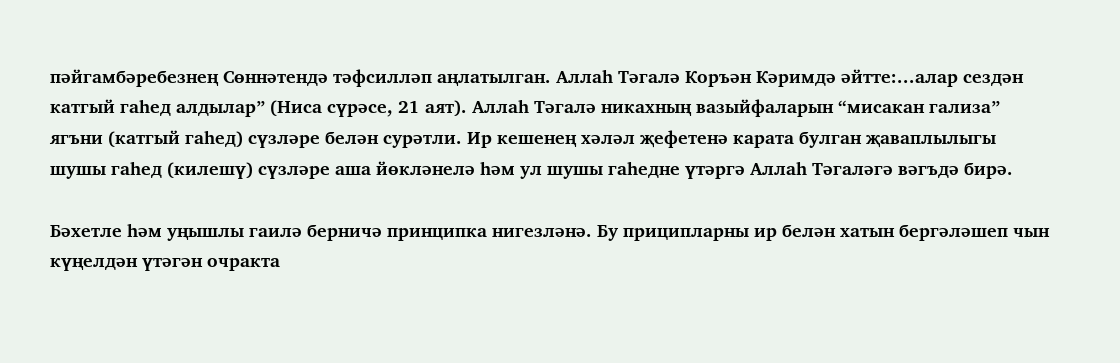пәйгамбәребезнең Сөннәтендә тәфсилләп аңлатылган. Аллаһ Тәгалә Коръән Кәримдә әйтте:...алар сездән катгый гаһед алдылар” (Ниса сүрәсе, 21 аят). Аллаһ Тәгалә никахның вазыйфаларын “мисакан гализа” ягъни (катгый гаһед) сүзләре белән сурәтли. Ир кешенең хәләл җефетенә карата булган җаваплылыгы шушы гаһед (килешү) сүзләре аша йөкләнелә һәм ул шушы гаһедне үтәргә Аллаһ Тәгаләгә вәгъдә бирә.

Бәхетле һәм уңышлы гаилә берничә принципка нигезләнә. Бу приципларны ир белән хатын бергәләшеп чын күңелдән үтәгән очракта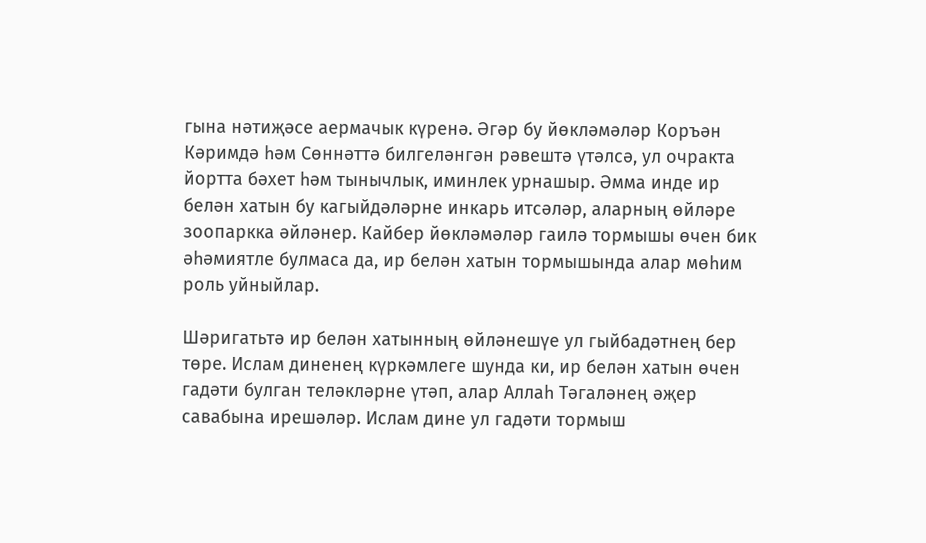гына нәтиҗәсе аермачык күренә. Әгәр бу йөкләмәләр Коръән Кәримдә һәм Сөннәттә билгеләнгән рәвештә үтәлсә, ул очракта йортта бәхет һәм тынычлык, иминлек урнашыр. Әмма инде ир белән хатын бу кагыйдәләрне инкарь итсәләр, аларның өйләре зоопаркка әйләнер. Кайбер йөкләмәләр гаилә тормышы өчен бик әһәмиятле булмаса да, ир белән хатын тормышында алар мөһим роль уйныйлар.

Шәригатьтә ир белән хатынның өйләнешүе ул гыйбадәтнең бер төре. Ислам диненең күркәмлеге шунда ки, ир белән хатын өчен гадәти булган теләкләрне үтәп, алар Аллаһ Тәгаләнең әҗер савабына ирешәләр. Ислам дине ул гадәти тормыш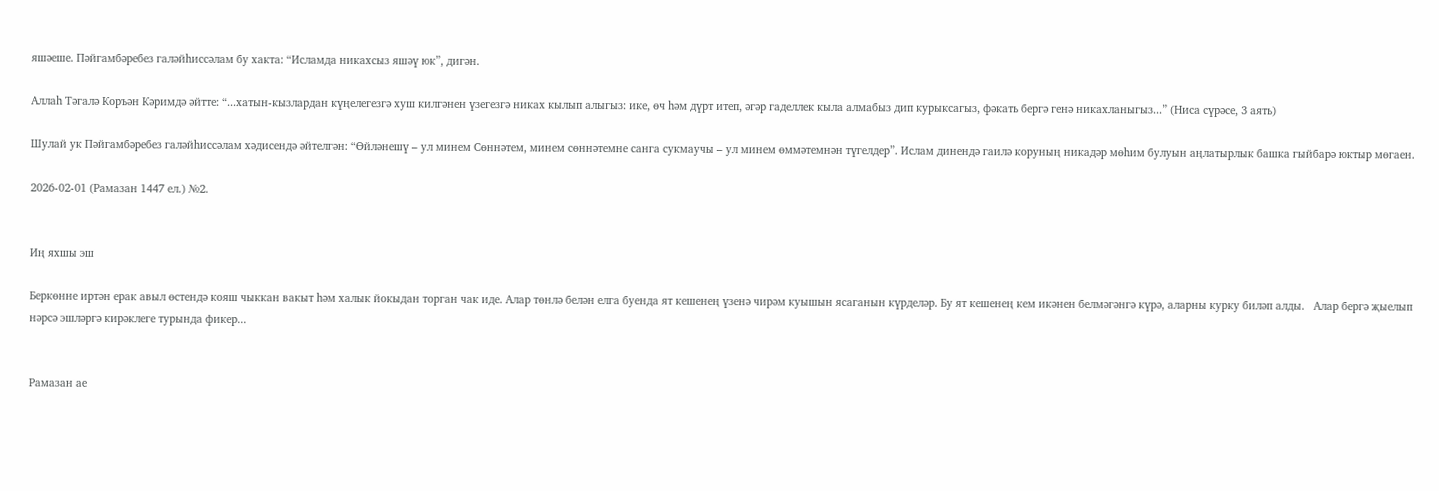яшәеше. Пәйгамбәребез галәйһиссәлам бу хакта: “Исламда никахсыз яшәү юк”, дигән.

Аллаһ Тәгалә Коръән Кәримдә әйтте: “...хатын-кызлардан күңелегезгә хуш килгәнен үзегезгә никах кылып алыгыз: ике, өч һәм дүрт итеп, әгәр гаделлек кыла алмабыз дип курыксагыз, фәкать бергә генә никахланыгыз...” (Ниса сүрәсе, 3 аять)

Шулай ук Пәйгамбәребез галәйһиссәлам хәдисендә әйтелгән: “Өйләнешү – ул минем Сөннәтем, минем сөннәтемне санга сукмаучы – ул минем өммәтемнән түгелдер”. Ислам динендә гаилә коруның никадәр мөһим булуын аңлатырлык башка гыйбарә юктыр мөгаен.

2026-02-01 (Рамазан 1447 ел.) №2.


Иң яхшы эш

Беркөнне иртән ерак авыл өстендә кояш чыккан вакыт һәм халык йокыдан торган чак иде. Алар төнлә белән елга буенда ят кешенең үзенә чирәм куышын ясаганын күрделәр. Бу ят кешенең кем икәнен белмәгәнгә күрә, аларны курку биләп алды.   Алар бергә җыелып нәрсә эшләргә кирәклеге турында фикер...


Рамазан ае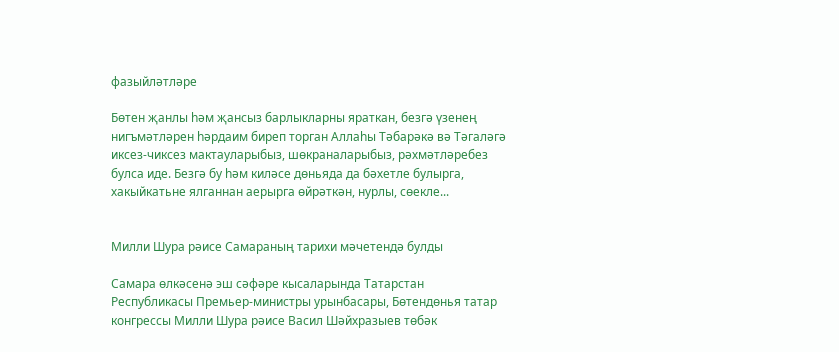фазыйләтләре

Бөтен җанлы һәм җансыз барлыкларны яраткан, безгә үзенең нигъмәтләрен һәрдаим биреп торган Аллаһы Тәбарәкә вә Тәгаләгә иксез-чиксез мактауларыбыз, шөкраналарыбыз, рәхмәтләребез булса иде. Безгә бу һәм киләсе дөньяда да бәхетле булырга, хакыйкатьне ялганнан аерырга өйрәткән, нурлы, сөекле...


Милли Шура рәисе Самараның тарихи мәчетендә булды

Самара өлкәсенә эш сәфәре кысаларында Татарстан Республикасы Премьер-министры урынбасары, Бөтендөнья татар конгрессы Милли Шура рәисе Васил Шәйхразыев төбәк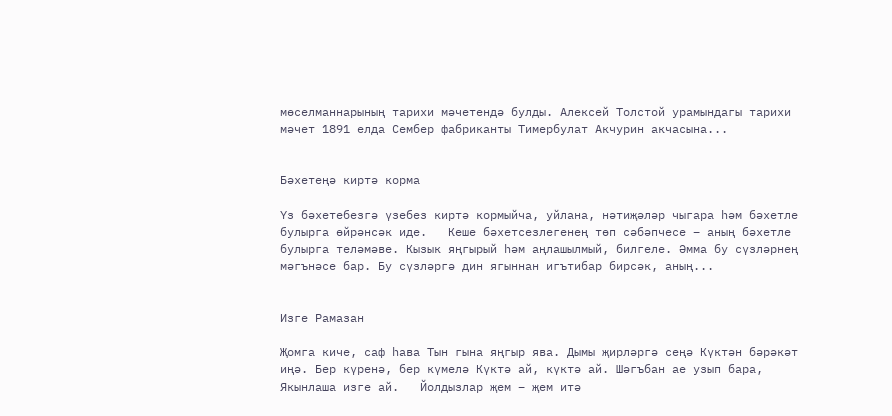мөселманнарының тарихи мәчетендә булды. Алексей Толстой урамындагы тарихи мәчет 1891 елда Сембер фабриканты Тимербулат Акчурин акчасына...


Бәхетеңә киртә корма

Үз бәхетебезгә үзебез киртә кормыйча, уйлана, нәтиҗәләр чыгара һәм бәхетле булырга өйрәнсәк иде.   Кеше бәхетсезлегенең төп сәбәпчесе – аның бәхетле булырга теләмәве. Кызык яңгырый һәм аңлашылмый, билгеле. Әмма бу сүзләрнең мәгънәсе бар. Бу сүзләргә дин ягыннан игътибар бирсәк, аның...


Изге Рамазан

Җомга киче, саф һава Тын гына яңгыр ява. Дымы җирләргә сеңә Күктән бәрәкәт иңә. Бер күренә, бер күмелә Күктә ай, күктә ай. Шәгъбан ае узып бара, Якынлаша изге ай.   Йолдызлар җем – җем итә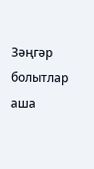Зәңгәр болытлар аша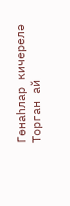Гөнаһлар кичерелә Торган ай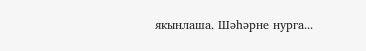якынлаша. Шәһәрне нурга...